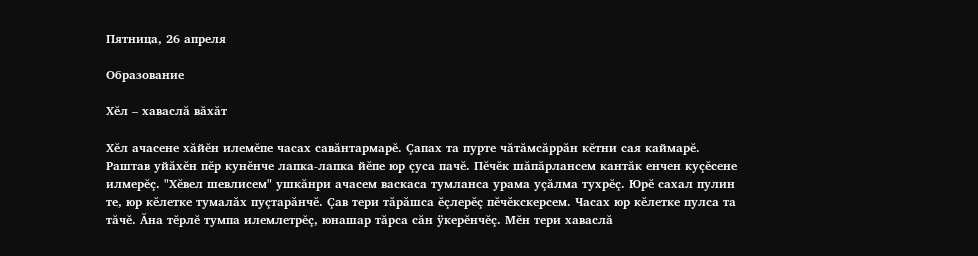Пятница, 26 апреля

Образование

Хĕл – хаваслă вăхăт

Хĕл ачасене хăйĕн илемĕпе часах савăнтармарĕ. Çапах та пурте чăтăмсăррăн кĕтни сая каймарĕ. Раштав уйăхĕн пĕр кунĕнче лапка-лапка йĕпе юр çуса пачĕ. Пĕчĕк шăпăрлансем кантăк енчен куçĕсене илмерĕç. "Хĕвел шевлисем" ушкăнри ачасем васкаса тумланса урама уçăлма тухрĕç. Юрĕ сахал пулин те, юр кĕлетке тумалăх пуçтарăнчĕ. Çав тери тăрăшса ĕçлерĕç пĕчĕкскерсем. Часах юр кĕлетке пулса та тăчĕ. Ăна тĕрлĕ тумпа илемлетрĕç, юнашар тăрса сăн ÿкерĕнчĕç. Мĕн тери хаваслă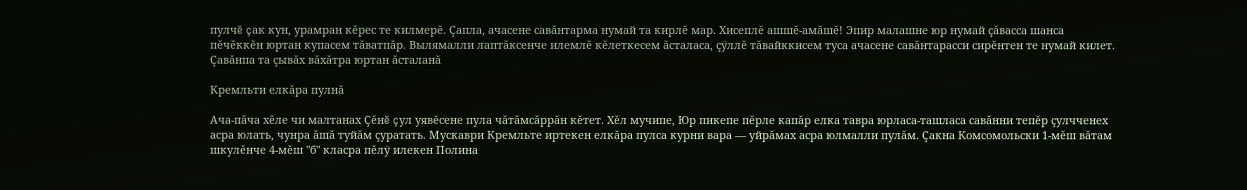пулчĕ çак кун, урамран кĕрес те килмерĕ. Çапла, ачасене савăнтарма нумай та кирлĕ мар. Хисеплĕ ашшĕ-амăшĕ! Эпир малашне юр нумай çăвасса шанса пĕчĕккĕн юртан купасем тăватпăр. Вылямалли лаптăксенче илемлĕ кĕлеткесем ăсталаса, çÿллĕ тăвайккисем туса ачасене савăнтарасси сирĕнтен те нумай килет. Çавăнпа та çывăх вăхăтра юртан ăсталанă

Кремльти елкăра пулнă

Ача-пăча хĕле чи малтанах Çĕнĕ çул уявĕсене пула чăтăмсăррăн кĕтет. Хĕл мучипе, Юр пикепе пĕрле капăр елка тавра юрласа-ташласа савăнни тепĕр çулчченех асра юлать, чунра ăшă туйăм çуратать. Мускаври Кремльте иртекен елкăра пулса курни вара — уйрăмах асра юлмалли пулăм. Çакна Комсомольски 1-мĕш вăтам шкулĕнче 4-мĕш "б" класра пĕлÿ илекен Полина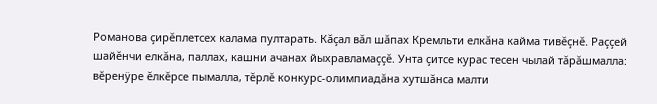Романова çирĕплетсех калама пултарать. Кăçал вăл шăпах Кремльти елкăна кайма тивĕçнĕ. Раççей шайĕнчи елкăна, паллах, кашни ачанах йыхравламаççĕ. Унта çитсе курас тесен чылай тăрăшмалла: вĕренÿре ĕлкĕрсе пымалла, тĕрлĕ конкурс-олимпиадăна хутшăнса малти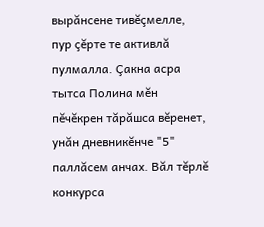вырăнсене тивĕçмелле, пур çĕрте те активлă пулмалла. Çакна асра тытса Полина мĕн пĕчĕкрен тăрăшса вĕренет, унăн дневникĕнче "5" паллăсем анчах. Вăл тĕрлĕ конкурса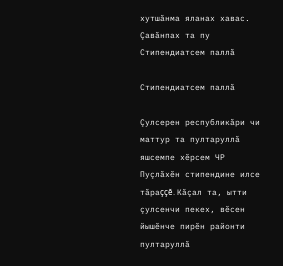хутшăнма яланах хавас. Çавăнпах та пу
Стипендиатсем паллă

Стипендиатсем паллă

Çулсерен республикăри чи маттур та пултаруллă яшсемпе хĕрсем ЧР Пуçлăхĕн стипендине илсе тăраççĕ. Кăçал та, ытти çулсенчи пекех, вĕсен йышĕнче пирĕн районти пултаруллă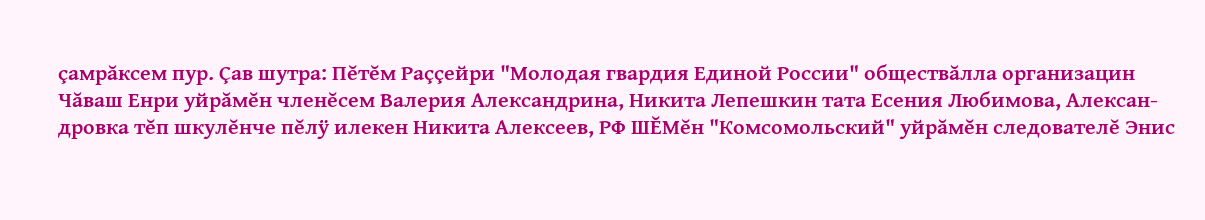çамрăксем пур. Çав шутра: Пĕтĕм Раççейри "Молодая гвардия Единой России" обществăлла организацин Чăваш Енри уйрăмĕн членĕсем Валерия Александрина, Никита Лепешкин тата Есения Любимова, Алексан-дровка тĕп шкулĕнче пĕлÿ илекен Никита Алексеев, РФ ШĔМĕн "Комсомольский" уйрăмĕн следователĕ Энис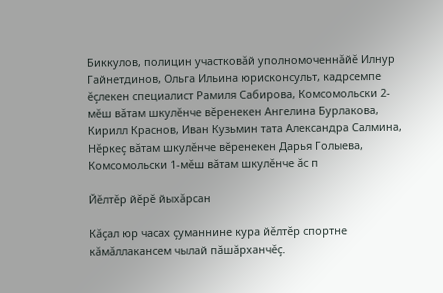Биккулов, полицин участковăй уполномоченнăйĕ Илнур Гайнетдинов, Ольга Ильина юрисконсульт, кадрсемпе ĕçлекен специалист Рамиля Сабирова, Комсомольски 2-мĕш вăтам шкулĕнче вĕренекен Ангелина Бурлакова, Кирилл Краснов, Иван Кузьмин тата Александра Салмина, Нĕркеç вăтам шкулĕнче вĕренекен Дарья Голыева, Комсомольски 1-мĕш вăтам шкулĕнче ăс п

Йĕлтĕр йĕрĕ йыхăрсан

Кăçал юр часах çуманнине кура йĕлтĕр спортне кăмăллакансем чылай пăшăрханчĕç.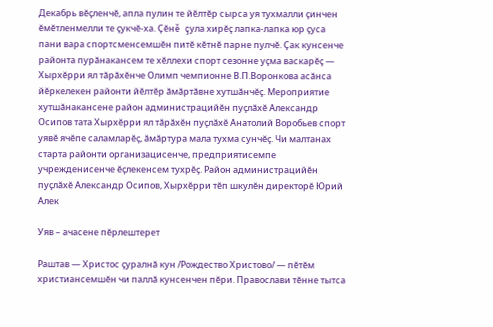Декабрь вĕçленчĕ, апла пулин те йĕлтĕр сырса уя тухмалли çинчен ĕмĕтленмелли те çукчĕ-ха. Çĕнĕ çула хирĕç лапка-лапка юр çуса пани вара спортсменсемшĕн питĕ кĕтнĕ парне пулчĕ. Çак кунсенче районта пурăнакансем те хĕллехи спорт сезонне уçма васкарĕç — Хырхĕрри ял тăрăхĕнче Олимп чемпионне В.П.Воронкова асăнса йĕркелекен районти йĕлтĕр ăмăртăвне хутшăнчĕç. Мероприятие хутшăнакансене район администрацийĕн пуçлăхĕ Александр Осипов тата Хырхĕрри ял тăрăхĕн пуçлăхĕ Анатолий Воробьев спорт уявĕ ячĕпе саламларĕç, ăмăртура мала тухма сунчĕç. Чи малтанах старта районти организацисенче, предприятисемпе учрежденисенче ĕçлекенсем тухрĕç. Район администрацийĕн пуçлăхĕ Александр Осипов, Хырхĕрри тĕп шкулĕн директорĕ Юрий Алек

Уяв – ачасене пĕрлештерет

Раштав — Христос çуралнă кун /Рождество Христово/ — пĕтĕм христиансемшĕн чи паллă кунсенчен пĕри. Православи тĕнне тытса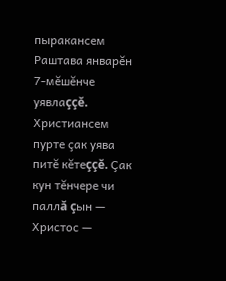пыракансем Раштава январĕн 7-мĕшĕнче уявлаççĕ. Христиансем пурте çак уява питĕ кĕтеççĕ. Çак кун тĕнчере чи паллă çын — Христос —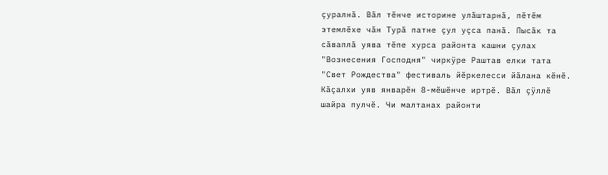çуралнă. Вăл тĕнче историне улăштарнă, пĕтĕм этемлĕхе чăн Турă патне çул уçса панă. Пысăк та сăваплă уява тĕпе хурса районта кашни çулах "Вознесения Господня" чиркÿре Раштав елки тата "Свет Рождества" фестиваль йĕркелесси йăлана кĕнĕ. Кăçалхи уяв январĕн 8-мĕшĕнче иртрĕ. Вăл çÿллĕ шайра пулчĕ. Чи малтанах районти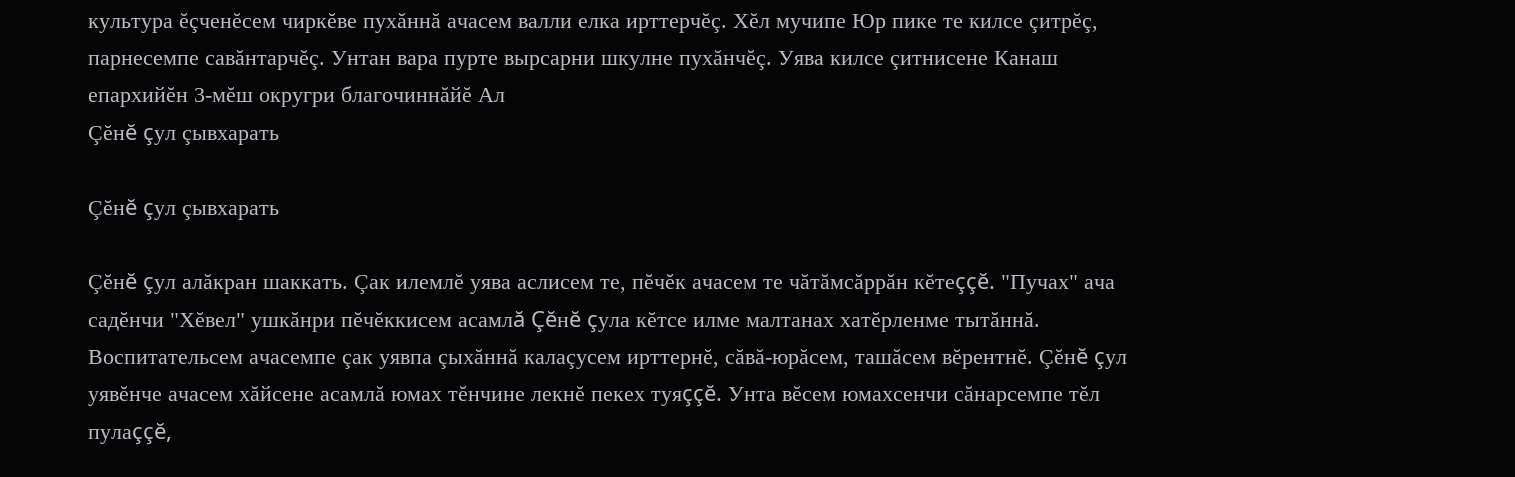культура ĕçченĕсем чиркĕве пухăннă ачасем валли елка ирттерчĕç. Хĕл мучипе Юр пике те килсе çитрĕç, парнесемпе савăнтарчĕç. Унтан вара пурте вырсарни шкулне пухăнчĕç. Уява килсе çитнисене Канаш епархийĕн 3-мĕш округри благочиннăйĕ Ал
Çĕнĕ çул çывхарать

Çĕнĕ çул çывхарать

Çĕнĕ çул алăкран шаккать. Çак илемлĕ уява аслисем те, пĕчĕк ачасем те чăтăмсăррăн кĕтеççĕ. "Пучах" ача садĕнчи "Хĕвел" ушкăнри пĕчĕккисем асамлă Çĕнĕ çула кĕтсе илме малтанах хатĕрленме тытăннă. Воспитательсем ачасемпе çак уявпа çыхăннă калаçусем ирттернĕ, сăвă-юрăсем, ташăсем вĕрентнĕ. Çĕнĕ çул уявĕнче ачасем хăйсене асамлă юмах тĕнчине лекнĕ пекех туяççĕ. Унта вĕсем юмахсенчи сăнарсемпе тĕл пулаççĕ,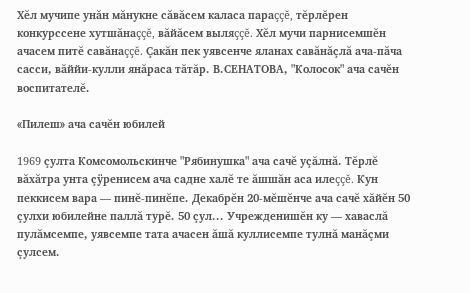Хĕл мучипе унăн мăнукне сăвăсем каласа параççĕ, тĕрлĕрен конкурссене хутшăнаççĕ, вăйăсем выляççĕ. Хĕл мучи парнисемшĕн ачасем питĕ савăнаççĕ. Çакăн пек уявсенче яланах савăнăçлă ача-пăча сасси, вăййи-кулли янăраса тăтăр. В.СЕНАТОВА, "Колосок" ача сачĕн воспитателĕ.

«Пилеш» ача сачĕн юбилей

1969 çулта Комсомольскинче "Рябинушка" ача сачĕ уçăлнă. Тĕрлĕ вăхăтра унта çÿренисем ача садне халĕ те ăшшăн аса илеççĕ. Кун пеккисем вара — пинĕ-пинĕпе. Декабрĕн 20-мĕшĕнче ача сачĕ хăйĕн 50 çулхи юбилейне паллă турĕ. 50 çул... Учрежденишĕн ку — хаваслă пулăмсемпе, уявсемпе тата ачасен ăшă куллисемпе тулнă манăçми çулсем.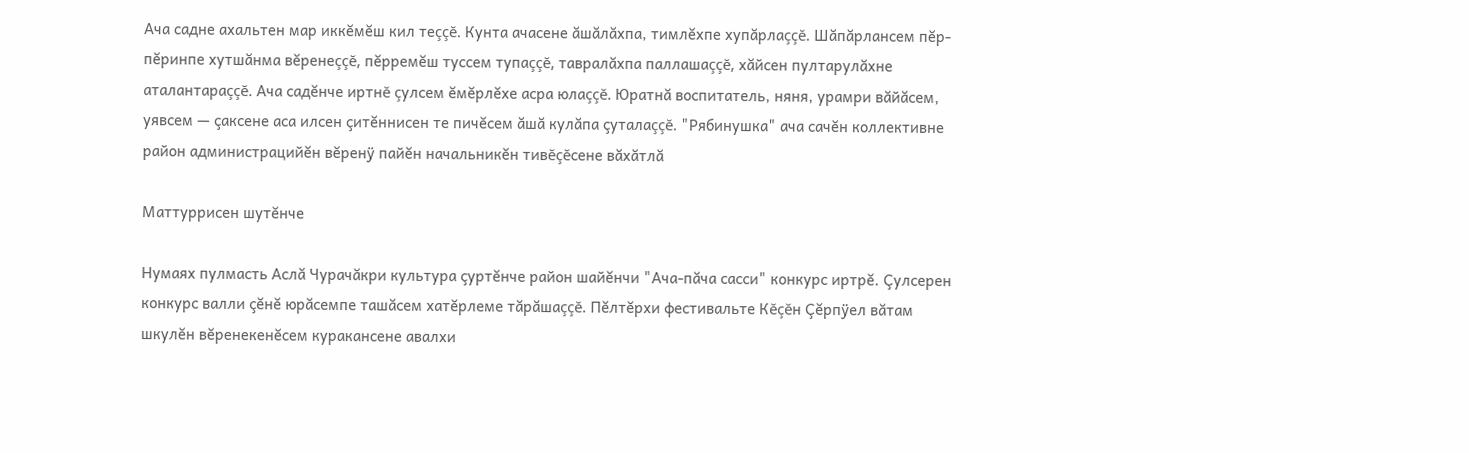Ача садне ахальтен мар иккĕмĕш кил теççĕ. Кунта ачасене ăшăлăхпа, тимлĕхпе хупăрлаççĕ. Шăпăрлансем пĕр-пĕринпе хутшăнма вĕренеççĕ, пĕрремĕш туссем тупаççĕ, тавралăхпа паллашаççĕ, хăйсен пултарулăхне аталантараççĕ. Ача садĕнче иртнĕ çулсем ĕмĕрлĕхе асра юлаççĕ. Юратнă воспитатель, няня, урамри вăйăсем, уявсем — çаксене аса илсен çитĕннисен те пичĕсем ăшă кулăпа çуталаççĕ. "Рябинушка" ача сачĕн коллективне район администрацийĕн вĕренÿ пайĕн начальникĕн тивĕçĕсене вăхăтлă

Маттуррисен шутĕнче

Нумаях пулмасть Аслă Чурачăкри культура çуртĕнче район шайĕнчи "Ача-пăча сасси" конкурс иртрĕ. Çулсерен конкурс валли çĕнĕ юрăсемпе ташăсем хатĕрлеме тăрăшаççĕ. Пĕлтĕрхи фестивальте Кĕçĕн Çĕрпÿел вăтам шкулĕн вĕренекенĕсем куракансене авалхи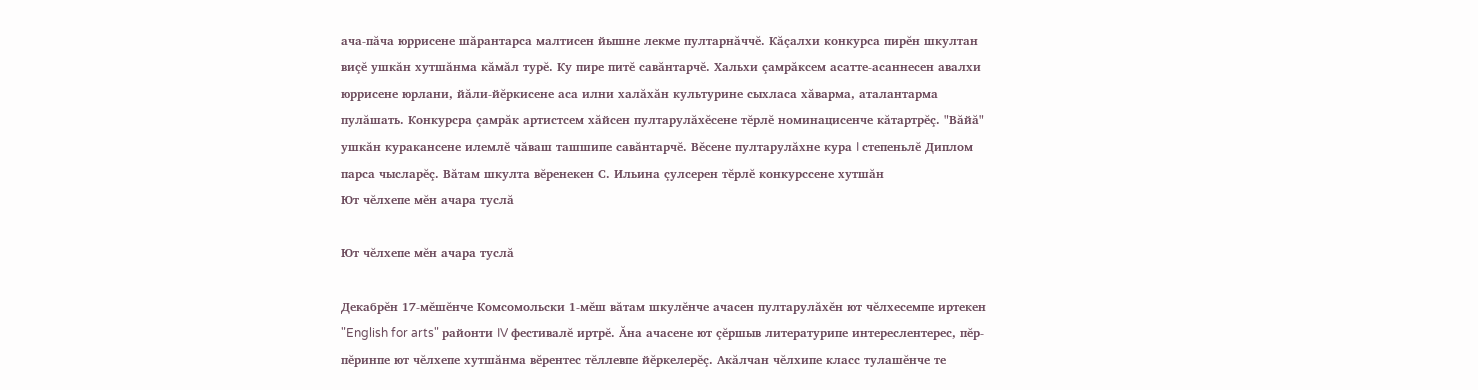ача-пăча юррисене шăрантарса малтисен йышне лекме пултарнăччĕ. Кăçалхи конкурса пирĕн шкултан виçĕ ушкăн хутшăнма кăмăл турĕ. Ку пире питĕ савăнтарчĕ. Хальхи çамрăксем асатте-асаннесен авалхи юррисене юрлани, йăли-йĕркисене аса илни халăхăн культурине сыхласа хăварма, аталантарма пулăшать. Конкурсра çамрăк артистсем хăйсен пултарулăхĕсене тĕрлĕ номинацисенче кăтартрĕç. "Вăйă" ушкăн куракансене илемлĕ чăваш ташшипе савăнтарчĕ. Вĕсене пултарулăхне кура I степеньлĕ Диплом парса чысларĕç. Вăтам шкулта вĕренекен С. Ильина çулсерен тĕрлĕ конкурссене хутшăн
Ют чĕлхепе мĕн ачара туслă

Ют чĕлхепе мĕн ачара туслă

Декабрĕн 17-мĕшĕнче Комсомольски 1-мĕш вăтам шкулĕнче ачасен пултарулăхĕн ют чĕлхесемпе иртекен "English for arts" районти IV фестивалĕ иртрĕ. Ăна ачасене ют çĕршыв литературипе интереслентерес, пĕр-пĕринпе ют чĕлхепе хутшăнма вĕрентес тĕллевпе йĕркелерĕç. Акăлчан чĕлхипе класс тулашĕнче те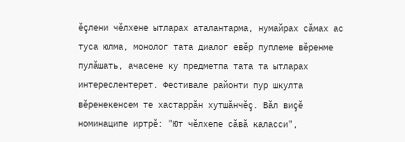ĕçлени чĕлхене ытларах аталантарма, нумайрах сăмах ас туса юлма, монолог тата диалог евĕр пуплеме вĕренме пулăшать, ачасене ку предметпа тата та ытларах интереслентерет. Фестивале районти пур шкулта вĕренекенсем те хастаррăн хутшăнчĕç. Вăл виçĕ номинаципе иртрĕ: "Ют чĕлхепе сăвă каласси",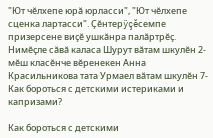"Ют чĕлхепе юрă юрласси", "Ют чĕлхепе сценка лартасси". Çĕнтерÿçĕсемпе призерсене виçĕ ушкăнра палăртрĕç. Нимĕçле сăвă каласа Шурут вăтам шкулĕн 2-мĕш класĕнче вĕренекен Анна Красильникова тата Урмаел вăтам шкулĕн 7-
Как бороться с детскими истериками и капризами?

Как бороться с детскими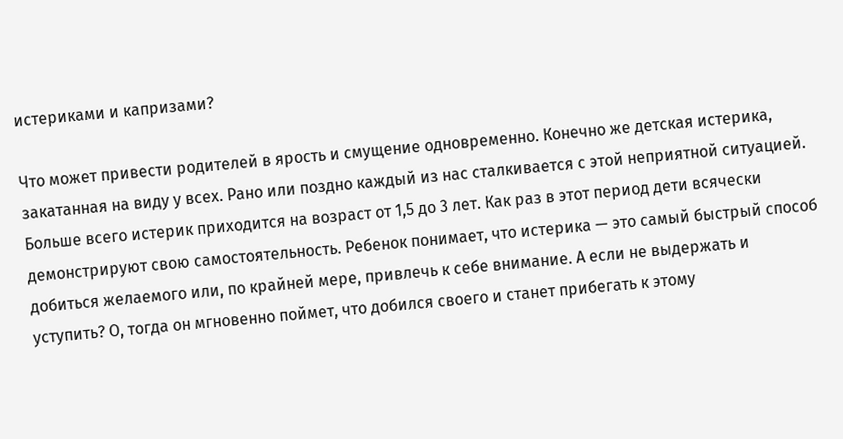истериками и капризами?

Что может привести родителей в ярость и смущение одновременно. Конечно же детская истерика, закатанная на виду у всех. Рано или поздно каждый из нас сталкивается с этой неприятной ситуацией. Больше всего истерик приходится на возраст от 1,5 до 3 лет. Как раз в этот период дети всячески демонстрируют свою самостоятельность. Ребенок понимает, что истерика — это самый быстрый способ добиться желаемого или, по крайней мере, привлечь к себе внимание. А если не выдержать и уступить? О, тогда он мгновенно поймет, что добился своего и станет прибегать к этому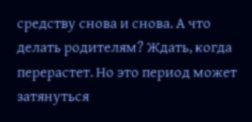средству снова и снова. А что делать родителям? Ждать, когда перерастет. Но это период может затянуться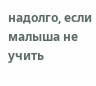надолго, если малыша не учить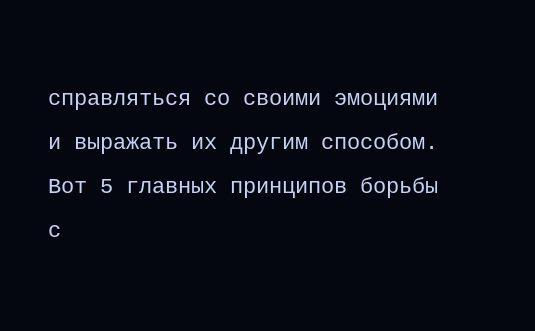справляться со своими эмоциями и выражать их другим способом. Вот 5 главных принципов борьбы с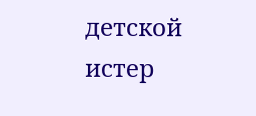детской истер